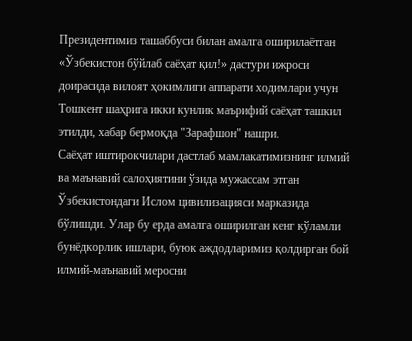Президентимиз ташаббуси билан амалга оширилаётган «Ўзбекистон бўйлаб саёҳат қил!» дастури ижроси доирасида вилоят ҳокимлиги аппарати ходимлари учун Тошкент шаҳрига икки кунлик маърифий саёҳат ташкил этилди, хабар бермоқда "Зарафшон" нашри.
Саёҳат иштирокчилари дастлаб мамлакатимизнинг илмий ва маънавий салоҳиятини ўзида мужассам этган Ўзбекистондаги Ислом цивилизацияси марказида бўлишди. Улар бу ерда амалга оширилган кенг кўламли бунёдкорлик ишлари, буюк аждодларимиз қолдирган бой илмий-маънавий меросни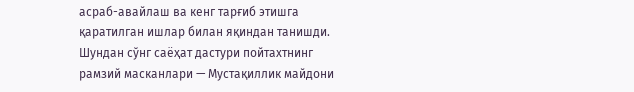асраб-авайлаш ва кенг тарғиб этишга қаратилган ишлар билан яқиндан танишди.
Шундан сўнг саёҳат дастури пойтахтнинг рамзий масканлари — Мустақиллик майдони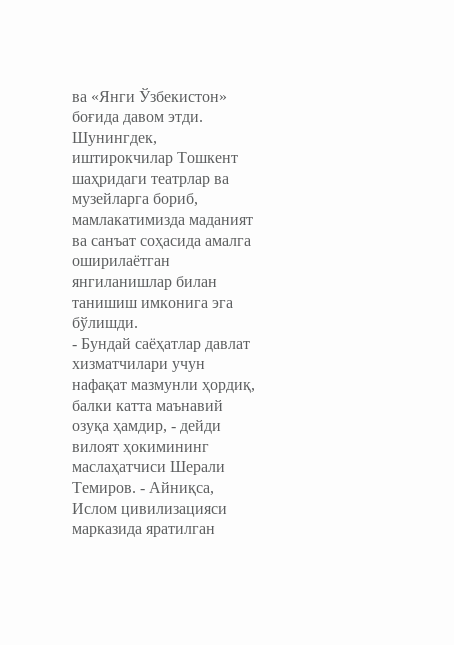ва «Янги Ўзбекистон» боғида давом этди. Шунингдек, иштирокчилар Тошкент шаҳридаги театрлар ва музейларга бориб, мамлакатимизда маданият ва санъат соҳасида амалга оширилаётган янгиланишлар билан танишиш имконига эга бўлишди.
- Бундай саёҳатлар давлат хизматчилари учун нафақат мазмунли ҳордиқ, балки катта маънавий озуқа ҳамдир, - дейди вилоят ҳокимининг маслаҳатчиси Шерали Темиров. - Айниқса, Ислом цивилизацияси марказида яратилган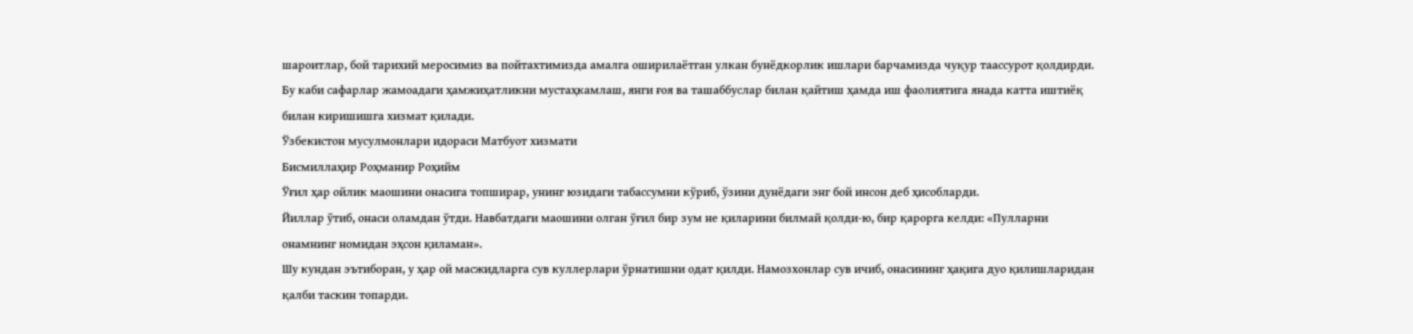шароитлар, бой тарихий меросимиз ва пойтахтимизда амалга оширилаётган улкан бунёдкорлик ишлари барчамизда чуқур таассурот қолдирди. Бу каби сафарлар жамоадаги ҳамжиҳатликни мустаҳкамлаш, янги ғоя ва ташаббуслар билан қайтиш ҳамда иш фаолиятига янада катта иштиёқ билан киришишга хизмат қилади.
Ўзбекистон мусулмонлари идораси Матбуот хизмати
Бисмиллаҳир Роҳманир Роҳийм
Ўғил ҳар ойлик маошини онасига топширар, унинг юзидаги табассумни кўриб, ўзини дунёдаги энг бой инсон деб ҳисобларди.
Йиллар ўтиб, онаси оламдан ўтди. Навбатдаги маошини олган ўғил бир зум не қиларини билмай қолди-ю, бир қарорга келди: «Пулларни онамнинг номидан эҳсон қиламан».
Шу кундан эътиборан, у ҳар ой масжидларга сув куллерлари ўрнатишни одат қилди. Намозхонлар сув ичиб, онасининг ҳақига дуо қилишларидан қалби таскин топарди.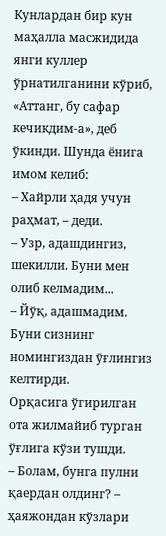Кунлардан бир кун маҳалла масжидида янги куллер ўрнатилганини кўриб, «Аттанг, бу сафар кечикдим-а», деб ўкинди. Шунда ёнига имом келиб:
– Хайрли ҳадя учун раҳмат, – деди.
– Узр, адашдингиз, шекилли. Буни мен олиб келмадим...
– Йўқ, адашмадим. Буни сизнинг номингиздан ўғлингиз келтирди.
Орқасига ўгирилган ота жилмайиб турган ўғлига кўзи тушди.
– Болам, бунга пулни қаердан олдинг? – ҳаяжондан кўзлари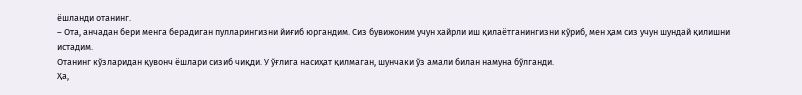ёшланди отанинг.
– Ота, анчадан бери менга берадиган пулларингизни йиғиб юргандим. Сиз бувижоним учун хайрли иш қилаётганингизни кўриб, мен ҳам сиз учун шундай қилишни истадим.
Отанинг кўзларидан қувонч ёшлари сизиб чиқди. У ўғлига насиҳат қилмаган, шунчаки ўз амали билан намуна бўлганди.
Ҳа,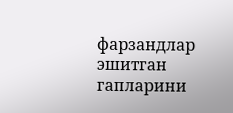фарзандлар эшитган гапларини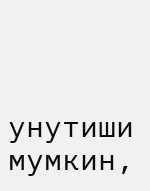унутиши мумкин,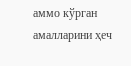аммо кўрган амалларини ҳеч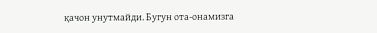қачон унутмайди. Бугун ота-онамизга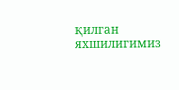қилган яхшилигимиз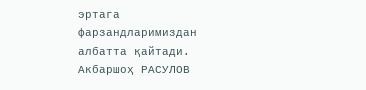эртага фарзандларимиздан албатта қайтади.
Акбаршоҳ РАСУЛОВ